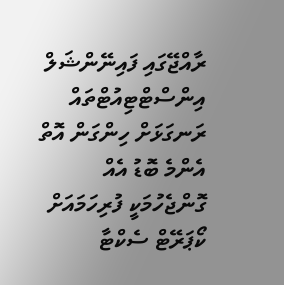ރާއްޖޭގައި ފައިނޭންޝަލް އިންސްޓްޓިއުޓްތައް ރަނގަޅަށް ހިންގަން އޮތް އެންމެ ބޮޑު އެއް ގޮންޖެހުމަކީ ފުރިހަމައަށް ކޯޕަރޭޓް ސެކްޓާ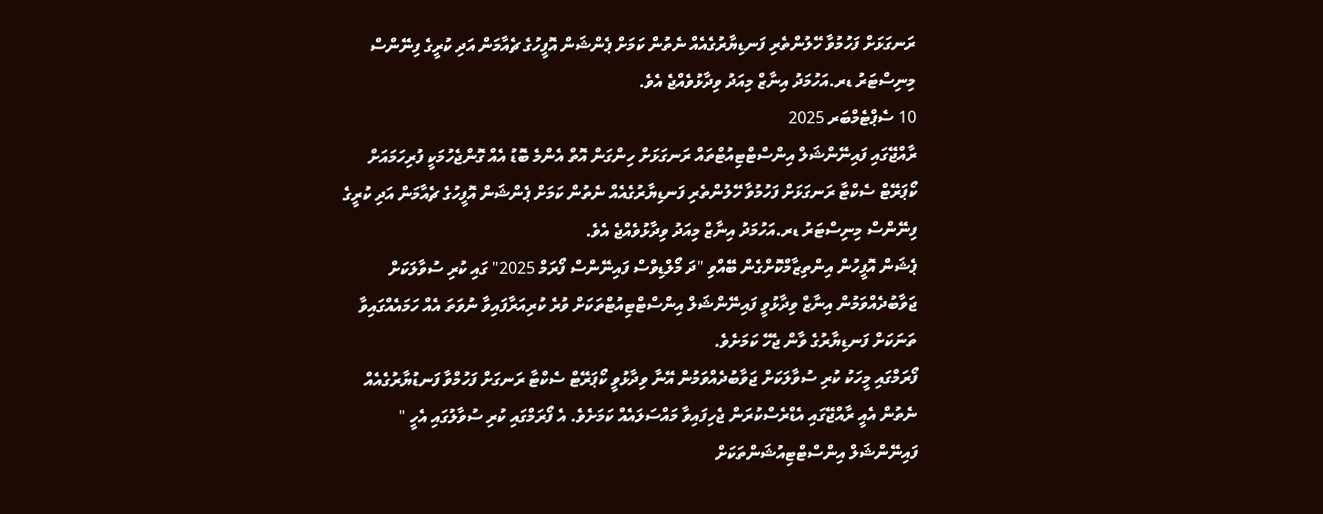ރަނގަޅަށް ފަހުމުވާ ހޭލުންތެރި ފަނޑިޔާރުގެއެއް ނެތުން ކަމަށް ޕެންޝަން އޮފީހުގެ ޗެއާމަން އަދި ކުރީގެ ފިނޭންސް މިނިސްޓަރު ޑރ.އަހުމަދު އިނާޒް މިއަދު ވިދާޅުވެއްޖެ އެވެ.
10 ސެޕްޓެމްބަރ 2025
ރާއްޖޭގައި ފައިނޭންޝަލް އިންސްޓްޓިއުޓްތައް ރަނގަޅަށް ހިންގަން އޮތް އެންމެ ބޮޑު އެއް ގޮންޖެހުމަކީ ފުރިހަމައަށް ކޯޕަރޭޓް ސެކްޓާ ރަނގަޅަށް ފަހުމުވާ ހޭލުންތެރި ފަނޑިޔާރުގެއެއް ނެތުން ކަމަށް ޕެންޝަން އޮފީހުގެ ޗެއާމަން އަދި ކުރީގެ ފިނޭންސް މިނިސްޓަރު ޑރ.އަހުމަދު އިނާޒް މިއަދު ވިދާޅުވެއްޖެ އެވެ.
ޕެޝަން އޮފީހުން އިންތިޒާމްކޮށްގެން ބޭއްވި "ދަ މޯލްޑިވްސް ފައިނޭންސް ފޯރަމް 2025" ގައި ކުރި ސުވާލަކަށް ޖަވާބުދެއްވަމުން އިނާޒް ވިދާޅުވީ ފައިނޭންޝަލް އިންސްޓްޓިއުޓްތަކަށް ވުރެ ކުރިއަރާފައިވާ ނުވަތަ އެއް ހަމައެއްގައިވާ ތަނަކަށް ފަނޑިޔާރުގެ ވާން ޖެހޭ ކަމަށެވެ.
ފޯރަމްގައި މީހަކު ކުރި ސުވާލަކަށް ޖަވާބުދެއްވަމުން އޭނާ ވިދާޅުވީ ކޯޕަރޭޓް ސެކްޓާ ރަނގަށް ފަހުމްވާ ފަނޑުޔާރުގެއެއް ނެތުން އެއީ ރާއްޖޭގައި އެޑްރެސްކުރަން ޖެހިފައިވާ މައްސަލައެއް ކަމަށެވެ. އެ ފޯރަމްގައި ކުރި ސުވާލުގައި އެހީ " ފައިނޭންޝަލް އިންސްޓްޓިއުޝަންތަކަށް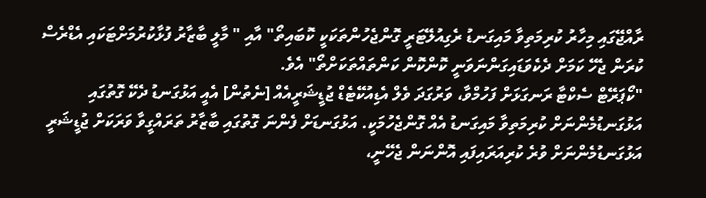ރާއްޖޭގައި މިހާރު ކުރިމަތިވާ މައިގަނޑު ރެގިއުލޭޓަރީ ގޮންޖެހުންތަކަކީ ކޮބައިތޯ" އާއި " މާލީ ބާޒާރު ފުޅާކުރުމަށްޓަކައި އެޑްރެސް ކުރަން ޖެހޭ ކަމަށް ދެކެވަޑައިގަންނަވަނީ ކޮންކޮން ކަންތައްތަކަށްތޯ" އެވެ.
"ކޯޕަރޭޓް ސެކްޓާ ރަނގަޅަށް ފަހުމްވާ، ވަރުގަދަ ވެލް އެޑިއުކޭޓެޑް ޖުޑީޝަރީއެއް [ނެތުން] އެއީ އަޅުގަނޑު ދެކޭ ގޮތުގައި އަޅުގަނޑުމެންނަށް ކުރިމަތިވާ މައިގަނޑު އެއް ގޮންޖެހުމަކީ. އަޅުގަނޑަށް ފެންނަ ގޮތުގައި ބާޒާރު ތަރައްގީވާ ވަރަކަށް ޖުޑީޝަރީ އަޅުގަނޑުމެންނަށް ވުރެ ކުރިއަރައިފައި އޮންނަން ޖެހޭނީ،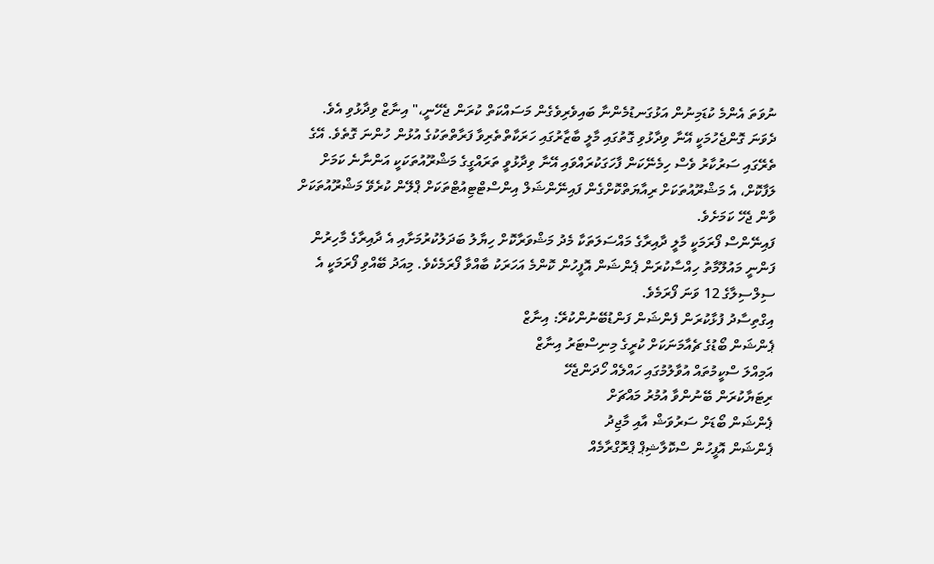ނުވަތަ އެންމެ ކުޑަމިނުން އަޅުގަނޑުމެންނާ ބައިވެރިވެގެން މަސައްކަތް ކުރަން ޖެހޭނީ،" އިނާޒް ވިދާޅުވި އެވެ.
ދެވަނަ ގޮންޖެހުމަކީ އޭނާ ވިދާޅުވި ގޮތުގައި މާލީ ބާޒާރުގައި ހަރަކާތްތެރިވާ ފަރާތްތަކުގެ އުޅުން ހުންނަ ގޮތެވެ. އޭގެ ތެރޭގައި ސަރުކާރު ވެސް ހިމެނޭކަން ފާހަގަކުރައްވައި އޭނާ ވިދާޅުވީ ތަރައްގީގެ މަޝްރޫއުތަކަކީ އަންނާނެ ކަމަށް ލަފާކޮށް، އެ މަޝްރޫއުތަކަށް ރިއާޔަތްކޮށްގެން ފައިނޭންޝަލް އިންސްޓްޓިއުޓްތަކަށް ޕްލޭން ކުރެވޭ މަޝްރޫއުތަކަށް ވާން ޖެހޭ ކަމަށެވެ.
ފައިނޭންސް ފޯރަމަކީ މާލީ ދާއިރާގެ މައްސަލަތަކާ މެދު މަޝްވަރާކޮށް ހިޔާލު ބަދަލުކުރުމަށާއި އެ ދާއިރާގެ މާހިރުން ފަންނީ މައުލޫމާތު ހިއްސާކުރަން ޕެންޝަން އޮފީހުން ކޮންމެ އަހަރަކު ބާއްވާ ފޯރަމެކެވެ. މިއަދު ބޭއްވި ފޯރަމަކީ އެ ސިލްސިލާގެ 12 ވަނަ ފޯރަމެވެ.
އިގްތިސާދު ފުޅާކުރަން ފެންޝަން ފަންޑުބޭނުންކުރޭ: އިނާޒް
ޕެންޝަން ބޯޑުގެ ޗެއާމަނަކަށް ކުރީގެ މިނިސްޓަރު އިނާޒް
އަމިއްލަ ސްކީމުތައް އުވާލުމުގައި ހައްލެއް ހޯދަންޖެހޭ
ރިޓަޔާކުރަން ބޭނުންވާ އުމުރު މައްޗަށް
ޕެންޝަން ބޯޑަށް ސަރުވަޝް އާއި މާޖިދު
ޕެންޝަން އޮފީހުން ސްކޮލާޝިޕް ޕްރޮގްރާމެއް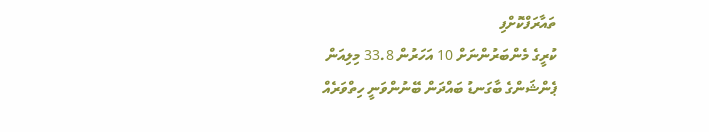ތައާރަފްކޮށްފި
ކުރީގެ މެންބަރުންނަށް 10 އަހަރުން 33.8 މިލިއަން
ޕެންޝަންގެ ބާގަނޑު ބައްދަން ބޭނުންވަނީ ހިތްވަރެއް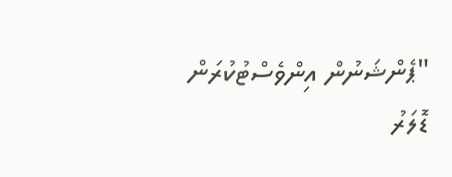"ޕެންޝަނުން އިންވެސްޓުކުރަން ޑޮލަރު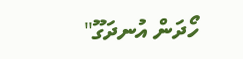ހޯދަން އުނދަގޫ"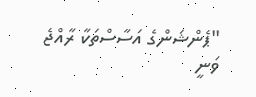"ޕެންޝަންގެ އަސާސްތަކާ ރާއްޖެ ވަނީ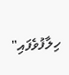ހިލާފުވެފައި"